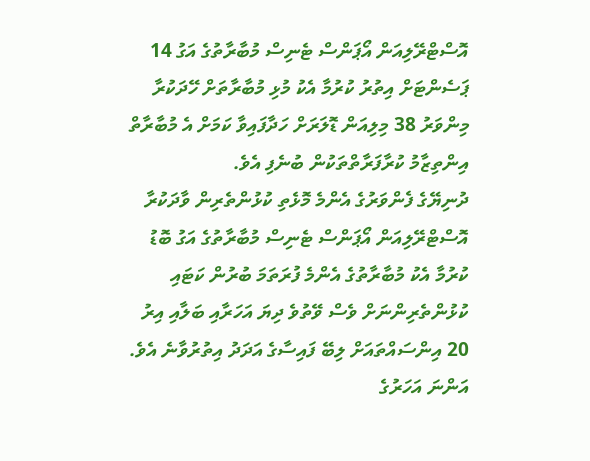އޮސްޓްރޭލިއަން އޯޕަންސް ޓެނިސް މުބާރާތުގެ އަގު 14 ޕަސެންޓަށް އިތުރު ކުރުމާ އެކު މުޅި މުބާރާތަށް ހޭދަކުރާ މިންވަރު 38 މިލިއަން ޑޮލަރަށް ހަދާފައިވާ ކަމަށް އެ މުބާރާތް އިންތިޒާމު ކުރާފަރާތްތަކުން ބުނެފި އެވެ.
ދުނިޔޭގެ ފެންވަރުގެ އެންމެ މޮޅެތި ކުޅުންތެރިން ވާދަކުރާ އޮސްޓްރޭލިއަން އޯޕަންސް ޓެނިސް މުބާރާތުގެ އަގު ބޮޑު ކުރުމާ އެކު މުބާރާތުގެ އެންމެ ފުރަތަމަ ބުރުން ކަޓައި ކުޅުންތެރިންނަށް ވެސް ވޭތުވެ ދިޔަ އަހަރާއި ބަލާއި އިރު 20 އިންސައްތައަށް ލިބޭ ފައިސާގެ އަދަދު އިތުރުވާނެ އެވެ. އަންނަ އަހަރުގެ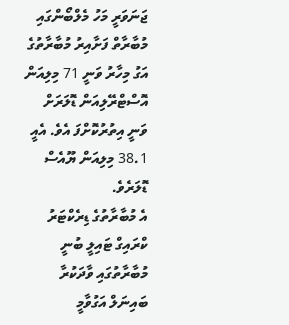ޖަނަވަރީ މަހު މެލްބޯންގައި މުބާރާތް ފަށާއިރު މުބާރާތުގެ އަގު މިހާރު ވަނީ 71 މިލިއަން އޮސްޓްރޭލިއަން ޑޮލަރަށް ވަނީ އިތުރުކޮށްފަ އެވެ. އެއީ 38.1 މިލިއަން ޔޫއެސް ޑޮލަރެވެ.
އެ މުބާރާތުގެ ޑިރެކްޓަރު ކްރައިގް ޓައިލީ ބުނީ މުބާރާތުގައި ވާދަކުރާ ބައިނަލް އަގުވާމީ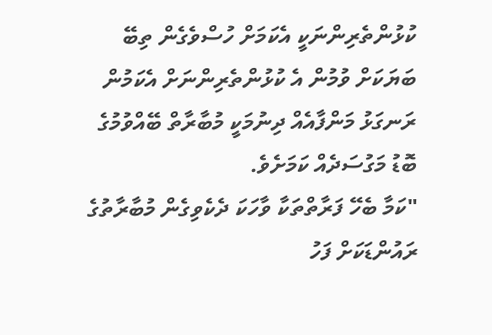ކުޅުންތެރިންނަކީ އެކަމަށް ހުސްވެގެން ތިބޭ ބަޔަކަށް ވުމުން އެ ކުޅުންތެރިންނަށް އެކަމުން ރަނގަޅު މަންފާއެއް ދިނުމަކީ މުބާރާތް ބޭއްވުމުގެ ބޮޑު މަގުސަދެއް ކަމަށެވެ.
"ކަމާ ބެހޭ ފަރާތްތަކާ ވާހަކަ ދެކެވިގެން މުބާރާތުގެ ރައުންޑަކަށް ފަހު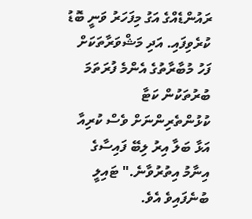ރައުންޑެއްގެ އަގު މިފަހަރު ވަނީ ބޮޑު ކުރެވިފައި. އަދި މަޝްވަރާތަކަށް ފަހު މުބާރާތުގެ އެންމެ ފުރަތަމަ ބުރުތަކުން ކަޓާ ކުޅުންތެރިންނަށް ވެސް ކުރިއާ އަޅާ ބަލާ އިރު ލިބޭ ފައިސާގެ އިނާމު އިތުރުވާނެ." ޓައިލީ ބުނެފައިވެ އެވެ.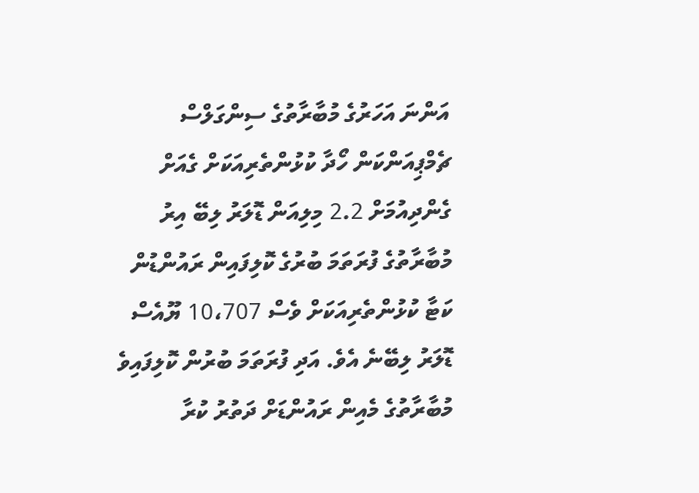އަންނަ އަހަރުގެ މުބާރާތުގެ ސިންގަލްސް ޗެމްޕިއަންކަން ހޯދާ ކުޅުންތެރިއަކަށް ގެއަށް ގެންދިއުމަށް 2.2 މިލިއަން ޑޮލަރު ލިބޭ އިރު މުބާރާތުގެ ފުރަތަމަ ބުރުގެ ކޮލިފައިން ރައުންޑުން ކަޓާ ކުޅުންތެރިއަކަށް ވެސް 10،707 ޔޫއެސް ޑޮލަރު ލިބޭނެ އެވެ. އަދި ފުރަތަމަ ބުރުން ކޮލިފައިވެ މުބާރާތުގެ މެއިން ރައުންޑަށް ދަތުރު ކުރާ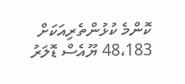ކޮންމެ ކުޅުންތެރިއަކަށް 48،183 ޔޫއެސް ޑޮލަރު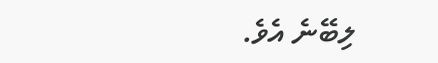ލިބޭނެ އެވެ.